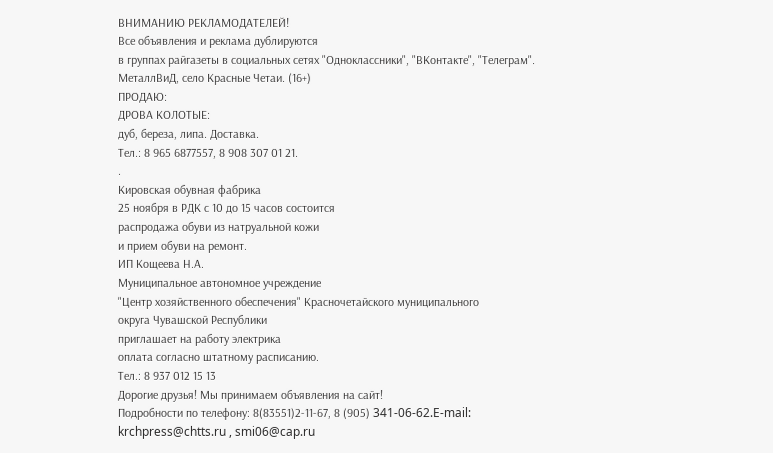ВНИМАНИЮ РЕКЛАМОДАТЕЛЕЙ!
Все объявления и реклама дублируются
в группах райгазеты в социальных сетях "Одноклассники", "ВКонтакте", "Телеграм".
МеталлВиД, село Красные Четаи. (16+)
ПРОДАЮ:
ДРОВА КОЛОТЫЕ:
дуб, береза, липа. Доставка.
Тел.: 8 965 6877557, 8 908 307 01 21.
.
Кировская обувная фабрика
25 ноября в РДК с 10 до 15 часов состоится
распродажа обуви из натруальной кожи
и прием обуви на ремонт.
ИП Кощеева Н.А.
Муниципальное автономное учреждение
"Центр хозяйственного обеспечения" Красночетайского муниципального
округа Чувашской Республики
приглашает на работу электрика
оплата согласно штатному расписанию.
Тел.: 8 937 012 15 13
Дорогие друзья! Мы принимаем объявления на сайт!
Подробности по телефону: 8(83551)2-11-67, 8 (905) 341-06-62.E-mail: krchpress@chtts.ru , smi06@cap.ru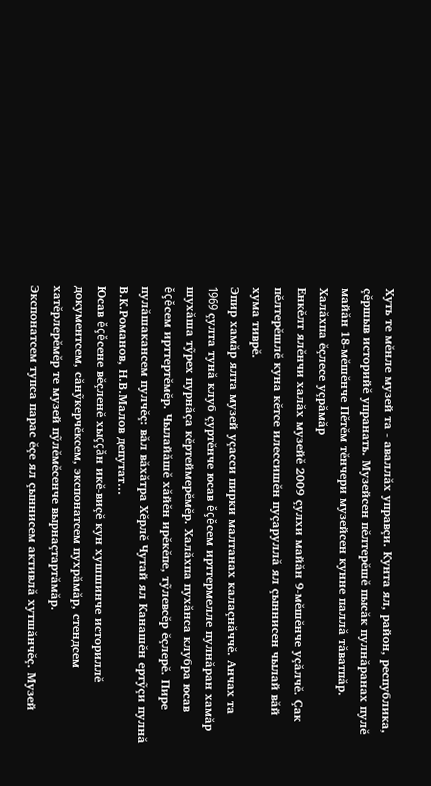Хуть те мĕнле музей та - аваллăх управçи. Кунта ял, район, республика, çĕршыв историйĕ упранать. Музейсен пĕлтерĕшĕ пысăк пулнăранах пулĕ майăн 18-мĕшĕнче Пĕтĕм тĕнчери музейсен кунне паллă тăватпăр.
Халăхпа ĕçлесе уçрăмăр
Енкĕлт ялĕнчи халăх музейĕ 2009 çулхи майăн 9-мĕшĕнче уçăлчĕ. Çак пĕлтерĕшлĕ куна кĕтсе илессишĕн пуçаруллă ял çыннисен чылай вăй хума тиврĕ.
Эпир хамăр ялта музей уçасси пирки малтанах калаçнăччĕ. Анчах та 1969 çулта тунă клуб çуртĕнче юсав ĕçĕсем ирттермелле пулнăран хамăр шухăша тỹрех пурнăçа кĕртеймерĕмĕр. Халăхпа пухăнса клубра юсав ĕçĕсем ирттертĕмĕр. Чылайăшĕ хăйĕн ирĕкĕпе, тỹлевсĕр ĕçлерĕ. Пире пулăшакансем пулчĕç: вăл вăхăтра Хĕрлĕ Чутай ял Канашĕн ертỹçи пулнă В.К.Романов, Н.В.Малов депутат...
Юсав ĕçĕсене вĕçленĕ хыççăн икĕ-виçĕ кун хушшинче историллĕ документсем, сăнỹкерчĕксем, экспонатсем пухрăмăр, стендсем хатĕрлерĕмĕр те музей пỹлĕмĕсенче вырнаçтартăмăр.
Экспонатсем тупса парас ĕçе ял çыннисем активлă хутшăнчĕç. Музей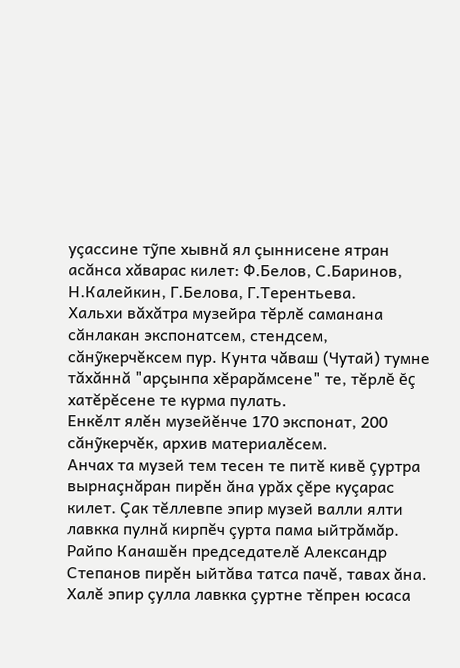уçассине тỹпе хывнă ял çыннисене ятран асăнса хăварас килет: Ф.Белов, С.Баринов, Н.Калейкин, Г.Белова, Г.Терентьева.
Хальхи вăхăтра музейра тĕрлĕ саманана сăнлакан экспонатсем, стендсем, сăнỹкерчĕксем пур. Кунта чăваш (Чутай) тумне тăхăннă "арçынпа хĕрарăмсене" те, тĕрлĕ ĕç хатĕрĕсене те курма пулать.
Енкĕлт ялĕн музейĕнче 170 экспонат, 200 сăнỹкерчĕк, архив материалĕсем.
Анчах та музей тем тесен те питĕ кивĕ çуртра вырнаçнăран пирĕн ăна урăх çĕре куçарас килет. Çак тĕллевпе эпир музей валли ялти лавкка пулнă кирпĕч çурта пама ыйтрăмăр. Райпо Канашĕн председателĕ Александр Степанов пирĕн ыйтăва татса пачĕ, тавах ăна. Халĕ эпир çулла лавкка çуртне тĕпрен юсаса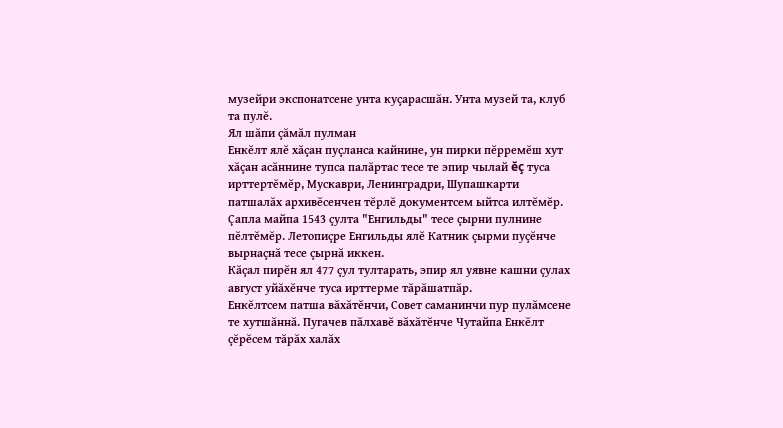музейри экспонатсене унта куçарасшăн. Унта музей та, клуб та пулĕ.
Ял шăпи çăмăл пулман
Енкĕлт ялĕ хăçан пуçланса кайнине, ун пирки пĕрремĕш хут хăçан асăннине тупса палăртас тесе те эпир чылай ĕç туса ирттертĕмĕр, Мускаври, Ленинградри, Шупашкарти патшалăх архивĕсенчен тĕрлĕ документсем ыйтса илтĕмĕр. Çапла майпа 1543 çулта "Енгильды" тесе çырни пулнине пĕлтĕмĕр. Летопиçре Енгильды ялĕ Катник çырми пуçĕнче вырнаçнă тесе çырнă иккен.
Кăçал пирĕн ял 477 çул тултарать, эпир ял уявне кашни çулах август уйăхĕнче туса ирттерме тăрăшатпăр.
Енкĕлтсем патша вăхăтĕнчи, Совет саманинчи пур пулăмсене те хутшăннă. Пугачев пăлхавĕ вăхăтĕнче Чутайпа Енкĕлт çĕрĕсем тăрăх халăх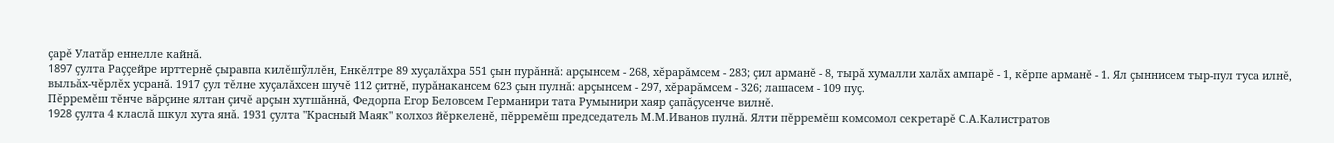çарĕ Улатăр еннелле кайнă.
1897 çулта Раççейре ирттернĕ çыравпа килĕшỹллĕн, Енкĕлтре 89 хуçалăхра 551 çын пурăннă: арçынсем - 268, хĕрарăмсем - 283; çил арманĕ - 8, тырă хумалли халăх ампарĕ - 1, кĕрпе арманĕ - 1. Ял çыннисем тыр-пул туса илнĕ, выльăх-чĕрлĕх усранă. 1917 çул тĕлне хуçалăхсен шучĕ 112 çитнĕ, пурăнакансем 623 çын пулнă: арçынсем - 297, хĕрарăмсем - 326; лашасем - 109 пуç.
Пĕрремĕш тĕнче вăрçине ялтан çичĕ арçын хутшăннă, Федорпа Егор Беловсем Германири тата Румынири хаяр çапăçусенче вилнĕ.
1928 çулта 4 класлă шкул хута янă. 1931 çулта "Красный Маяк" колхоз йĕркеленĕ, пĕрремĕш председатель М.М.Иванов пулнă. Ялти пĕрремĕш комсомол секретарĕ С.А.Калистратов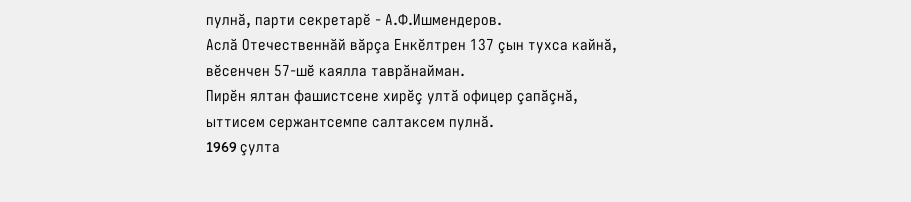пулнă, парти секретарĕ - А.Ф.Ишмендеров.
Аслă Отечественнăй вăрçа Енкĕлтрен 137 çын тухса кайнă, вĕсенчен 57-шĕ каялла таврăнайман.
Пирĕн ялтан фашистсене хирĕç ултă офицер çапăçнă, ыттисем сержантсемпе салтаксем пулнă.
1969 çулта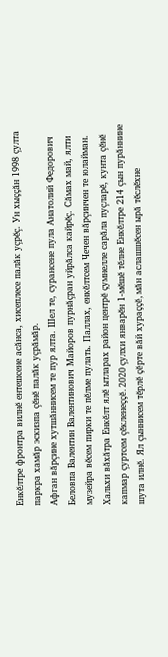Енкĕлтре фронтра вилнĕ ентешсене асăнса, хисеплесе палăк уçрĕç. Ун хыççăн 1998 çулта паркра хамăр эскизпа çĕнĕ палăк уçрăмăр.
Афган вăрçине хутшăннисем те пур ялта. Шел те, сурансене пула Анатолий Федорович Беловпа Валентин Валентинович Майоров пурнăçран уйрăлса кайрĕç. Сăмах май, ялти музейра вĕсем пирки те пĕлме пулать. Паллах, енкĕлтсем Чечен вăрçинчен те юлайман.
Хальхи вăхăтра Енкĕлт ялĕ ытларах район центрĕ çумнелле сарăла пуçларĕ, кунта çĕнĕ капмар çуртсем çĕкленеççĕ. 2020 çулхи январĕн 1-мĕшĕ тĕлне Енкĕлтре 214 çын пурăннине шута илнĕ. Ял çыннисем тĕрлĕ çĕрте вăй хураççĕ, мăн аслашшĕсен ырă тĕслĕхне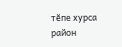тĕпе хурса район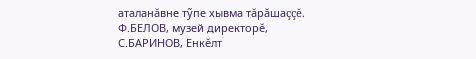аталанăвне тỹпе хывма тăрăшаççĕ.
Ф.БЕЛОВ, музей директорĕ,
С.БАРИНОВ, Енкĕлт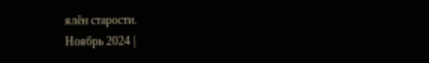ялĕн старости.
Ноябрь 2024 |